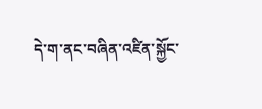དེ་ག་ནང་བཞིན་འཛིན་སྐྱོང་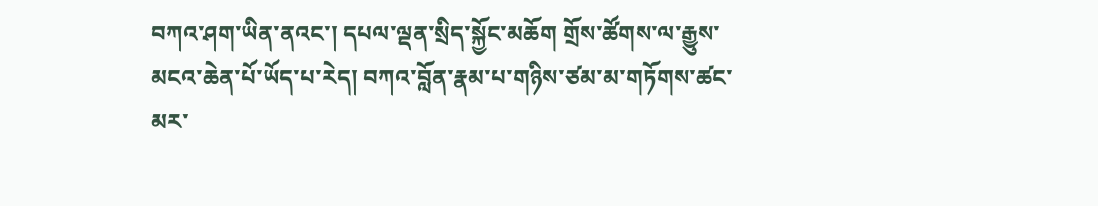བཀའ་ཤག་ཡིན་ནའང་། དཔལ་ལྡན་སྲིད་སྐྱོང་མཆོག གྲོས་ཚོགས་ལ་རྒྱུས་མངའ་ཆེན་པོ་ཡོད་པ་རེད། བཀའ་བློན་རྣམ་པ་གཉིས་ཙམ་མ་གཏོགས་ཚང་མར་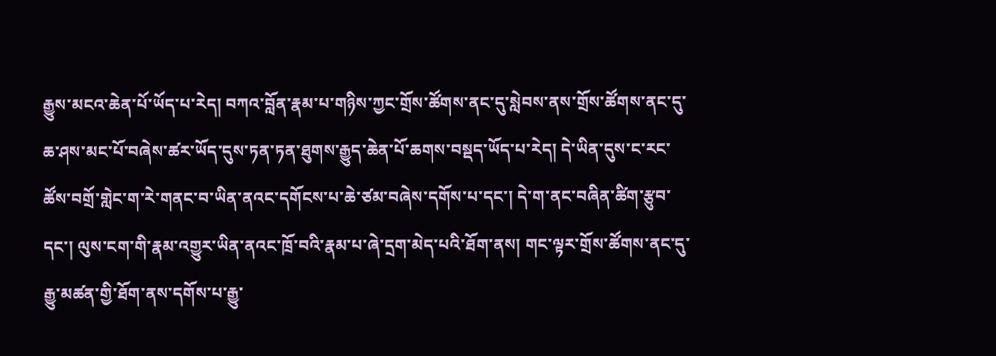རྒྱུས་མངའ་ཆེན་པོ་ཡོད་པ་རེད། བཀའ་བློན་རྣམ་པ་གཉིས་ཀྱང་གྲོས་ཚོགས་ནང་དུ་སླེབས་ནས་གྲོས་ཚོགས་ནང་དུ་ཆ་ཤས་མང་པོ་བཞེས་ཚར་ཡོད་དུས་ཏན་ཏན་ཐུགས་རྒྱུད་ཆེན་པོ་ཆགས་བསྡད་ཡོད་པ་རེད། དེ་ཡིན་དུས་ང་རང་ཚོས་བགྲོ་གླེང་ག་རེ་གནང་བ་ཡིན་ནའང་དགོངས་པ་ཆེ་ཙམ་བཞེས་དགོས་པ་དང་། དེ་ག་ནང་བཞིན་ཚིག་རྩུབ་དང་། ལུས་ངག་གི་རྣམ་འགྱུར་ཡིན་ནའང་ཁྲོ་བའི་རྣམ་པ་ཞེ་དྲག་མེད་པའི་ཐོག་ནས། གང་ལྟར་གྲོས་ཚོགས་ནང་དུ་རྒྱུ་མཚན་གྱི་ཐོག་ནས་དགོས་པ་རྒྱུ་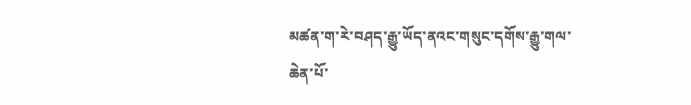མཚན་ག་རེ་བཤད་རྒྱུ་ཡོད་ནའང་གསུང་དགོས་རྒྱུ་གལ་ཆེན་པོ་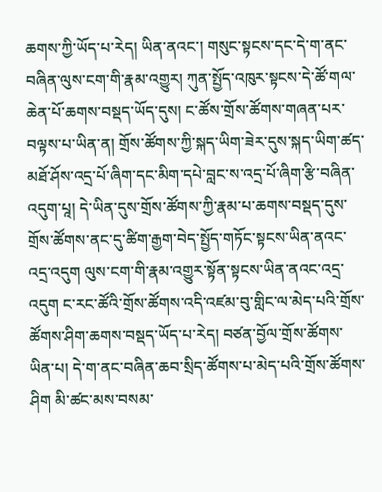ཆགས་ཀྱི་ཡོད་པ་རེད། ཡིན་ནའང་། གསུང་སྟངས་དང་དེ་ག་ནང་བཞིན་ལུས་ངག་གི་རྣམ་འགྱུར། ཀུན་སྤྱོད་འཁུར་སྟངས་དེ་ཚོ་གལ་ཆེན་པོ་ཆགས་བསྡད་ཡོད་དུས། ང་ཚོས་གྲོས་ཚོགས་གཞན་པར་བལྟས་པ་ཡིན་ན། གྲོས་ཚོགས་ཀྱི་སྐད་ཡིག་ཟེར་དུས་སྐད་ཡིག་ཚད་མཐོ་ཤོས་འདྲ་པོ་ཞིག་དང་མིག་དཔེ་བླང་ས་འདྲ་པོ་ཞིག་རྩི་བཞིན་འདུག་པཱ། དེ་ཡིན་དུས་གྲོས་ཚོགས་ཀྱི་རྣམ་པ་ཆགས་བསྡད་དུས་གྲོས་ཚོགས་ནང་དུ་ཚིག་རྒྱག་བེད་སྤྱོད་གཏོང་སྟངས་ཡིན་ནའང་འདྲ་འདུག ལུས་ངག་གི་རྣམ་འགྱུར་སྟོན་སྟངས་ཡིན་ནའང་འདྲ་འདུག ང་རང་ཚོའི་གྲོས་ཚོགས་འདི་འཛམ་བུ་གླིང་ལ་མེད་པའི་གྲོས་ཚོགས་ཤིག་ཆགས་བསྡད་ཡོད་པ་རེད། བཙན་བྱོལ་གྲོས་ཚོགས་ཡིན་པ། དེ་ག་ནང་བཞིན་ཆབ་སྲིད་ཚོགས་པ་མེད་པའི་གྲོས་ཚོགས་ཤིག མི་ཚང་མས་བསམ་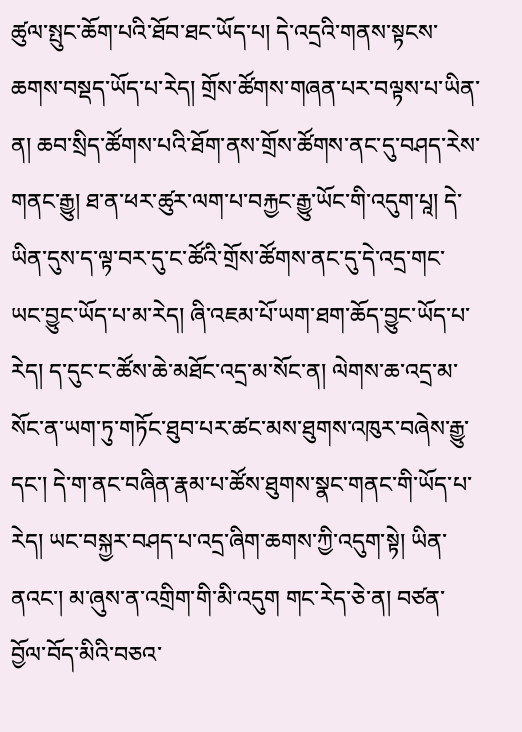ཚུལ་སྤུང་ཆོག་པའི་ཐོབ་ཐང་ཡོད་པ། དེ་འདྲའི་གནས་སྟངས་ཆགས་བསྡད་ཡོད་པ་རེད། གྲོས་ཚོགས་གཞན་པར་བལྟས་པ་ཡིན་ན། ཆབ་སྲིད་ཚོགས་པའི་ཐོག་ནས་གྲོས་ཚོགས་ནང་དུ་བཤད་རེས་གནང་རྒྱུ། ཐ་ན་ཕར་ཚུར་ལག་པ་བརྐྱང་རྒྱུ་ཡོང་གི་འདུག་པཱ། དེ་ཡིན་དུས་ད་ལྟ་བར་དུ་ང་ཚོའི་གྲོས་ཚོགས་ནང་དུ་དེ་འདྲ་གང་ཡང་བྱུང་ཡོད་པ་མ་རེད། ཞི་འཇམ་པོ་ཡག་ཐག་ཆོད་བྱུང་ཡོད་པ་རེད། ད་དུང་ང་ཚོས་ཆེ་མཐོང་འདྲ་མ་སོང་ན། ལེགས་ཆ་འདྲ་མ་སོང་ན་ཡག་ཏུ་གཏོང་ཐུབ་པར་ཚང་མས་ཐུགས་འཁུར་བཞེས་རྒྱུ་དང་། དེ་ག་ནང་བཞིན་རྣམ་པ་ཚོས་ཐུགས་སྣང་གནང་གི་ཡོད་པ་རེད། ཡང་བསྐྱར་བཤད་པ་འདྲ་ཞིག་ཆགས་ཀྱི་འདུག་སྟེ། ཡིན་ནའང་། མ་ཞུས་ན་འགྲིག་གི་མི་འདུག གང་རེད་ཅེ་ན། བཙན་བྱོལ་བོད་མིའི་བཅའ་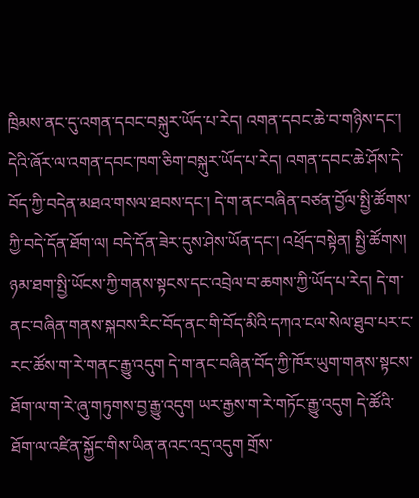ཁྲིམས་ནང་དུ་འགན་དབང་བསྐུར་ཡོད་པ་རེད། འགན་དབང་ཆེ་བ་གཉིས་དང་། དེའི་ཞོར་ལ་འགན་དབང་ཁག་ཅིག་བསྐུར་ཡོད་པ་རེད། འགན་དབང་ཆེ་ཤོས་དེ་བོད་ཀྱི་བདེན་མཐའ་གསལ་ཐབས་དང་། དེ་ག་ནང་བཞིན་བཙན་བྱོལ་སྤྱི་ཚོགས་ཀྱི་བདེ་དོན་ཐོག་ལ། བདེ་དོན་ཟེར་དུས་ཤེས་ཡོན་དང་། འཕྲོད་བསྟེན། སྤྱི་ཚོགས། ཉམ་ཐག་སྤྱི་ཡོངས་ཀྱི་གནས་སྟངས་དང་འབྲེལ་བ་ཆགས་ཀྱི་ཡོད་པ་རེད། དེ་ག་ནང་བཞིན་གནས་སྐབས་རིང་བོད་ནང་གི་བོད་མིའི་དཀའ་ངལ་སེལ་ཐུབ་པར་ང་རང་ཚོས་ག་རེ་གནང་རྒྱུ་འདུག དེ་ག་ནང་བཞིན་བོད་ཀྱི་ཁོར་ཡུག་གནས་སྟངས་ཐོག་ལ་ག་རེ་ཞུ་གཏུགས་བྱ་རྒྱུ་འདུག ཡར་རྒྱས་ག་རེ་གཏོང་རྒྱུ་འདུག དེ་ཚོའི་ཐོག་ལ་འཛིན་སྐྱོང་གིས་ཡིན་ནའང་འདྲ་འདུག གྲོས་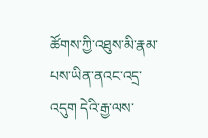ཚོགས་ཀྱི་འཐུས་མི་རྣམ་པས་ཡིན་ནའང་འདྲ་འདུག དེའི་རྒྱ་ལས་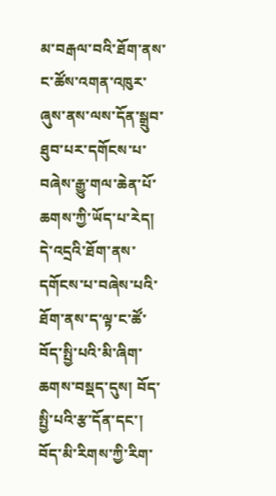མ་བརྒལ་བའི་ཐོག་ནས་ང་ཚོས་འགན་འཁུར་ཞུས་ནས་ལས་དོན་སྒྲུབ་ཐུབ་པར་དགོངས་པ་བཞེས་རྒྱུ་གལ་ཆེན་པོ་ཆགས་ཀྱི་ཡོད་པ་རེད། དེ་འདྲའི་ཐོག་ནས་དགོངས་པ་བཞེས་པའི་ཐོག་ནས་ད་ལྟ་ང་ཚོ་བོད་སྤྱི་པའི་མི་ཞིག་ཆགས་བསྡད་དུས། བོད་སྤྱི་པའི་རྩ་དོན་དང་། བོད་མི་རིགས་ཀྱི་རིག་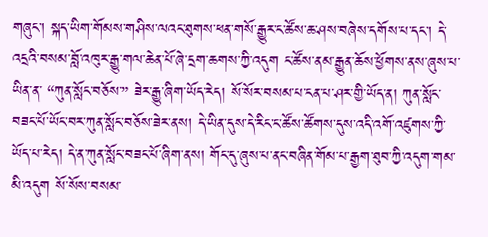གཞུང་། སྐད་ཡིག་གོམས་གཤིས་ལའང་ཐུགས་ཕན་གསོ་རྒྱུར་ང་ཚོས་ཆ་ཤས་བཞེས་དགོས་པ་དང་། དེ་འདྲའི་བསམ་བློ་འཁུར་རྒྱུ་གལ་ཆེན་པོ་ཞེ་དྲག་ཆགས་ཀྱི་འདུག ང་ཚོས་ནམ་རྒྱུན་ཆོས་ཕྱོགས་ནས་ཞུས་པ་ཡིན་ན་ “ཀུན་སློང་བཅོས་” ཟེར་རྒྱུ་ཞིག་ཡོད་རེད། སོ་སོར་བསམ་པ་ངན་པ་ཤར་གྱི་ཡོད་ན། ཀུན་སློང་བཟང་པོ་ཡོང་བར་ཀུན་སློང་བཅོས་ཟེར་ནས། དེ་ཡིན་དུས་དེ་རིང་ང་ཚོས་ཚོགས་དུས་འདི་འགོ་འཛུགས་ཀྱི་ཡོད་པ་རེད། དེ་ན་ཀུན་སློང་བཟང་པོ་ཞིག་ནས། གོང་དུ་ཞུས་པ་ནང་བཞིན་གོམ་པ་རྒྱག་ཐུབ་ཀྱི་འདུག་གམ་མི་འདུག སོ་སོས་བསམ་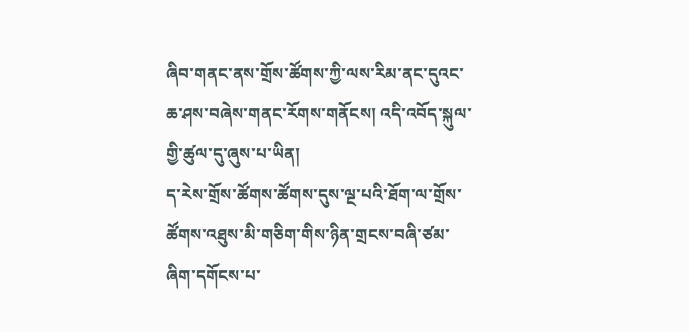ཞིབ་གནང་ནས་གྲོས་ཚོགས་ཀྱི་ལས་རིམ་ནང་དུའང་ཆ་ཤས་བཞེས་གནང་རོགས་གནོངས། འདི་འབོད་སྐུལ་གྱི་ཚུལ་དུ་ཞུས་པ་ཡིན།
ད་རེས་གྲོས་ཚོགས་ཚོགས་དུས་ལྔ་པའི་ཐོག་ལ་གྲོས་ཚོགས་འཐུས་མི་གཅིག་གིས་ཉིན་གྲངས་བཞི་ཙམ་ཞིག་དགོངས་པ་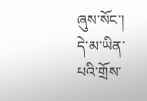ཞུས་སོང་། དེ་མ་ཡིན་པའི་གྲོས་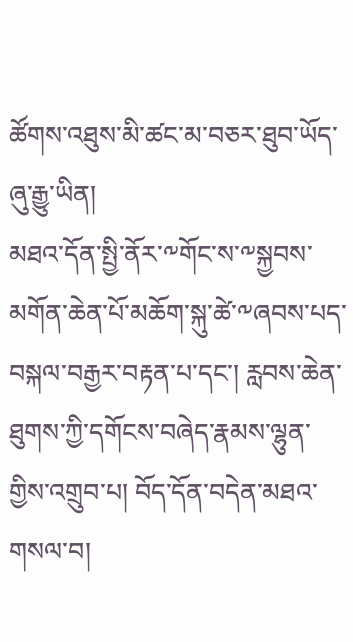ཚོགས་འཐུས་མི་ཚང་མ་བཅར་ཐུབ་ཡོད་ཞུ་རྒྱུ་ཡིན།
མཐའ་དོན་སྤྱི་ནོར་༸གོང་ས་༸སྐྱབས་མགོན་ཆེན་པོ་མཆོག་སྐུ་ཚེ་༸ཞབས་པད་བསྐལ་བརྒྱར་བརྟན་པ་དང་། རླབས་ཆེན་ཐུགས་ཀྱི་དགོངས་བཞེད་རྣམས་ལྷུན་གྱིས་འགྲུབ་པ། བོད་དོན་བདེན་མཐའ་གསལ་བ།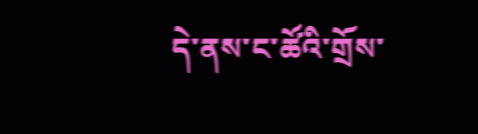དེ་ནས་ང་ཚོའི་གྲོས་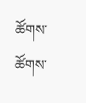ཚོགས་ཚོགས་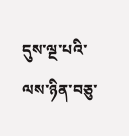དུས་ལྔ་པའི་ལས་ཉིན་བཅུ་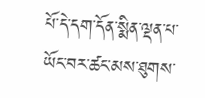པོ་དེ་དག་དོན་སྨིན་ལྡན་པ་ཡོང་བར་ཚང་མས་ཐུགས་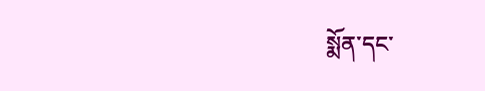སྨོན་དང་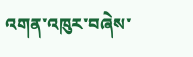འགན་འཁུར་བཞེས་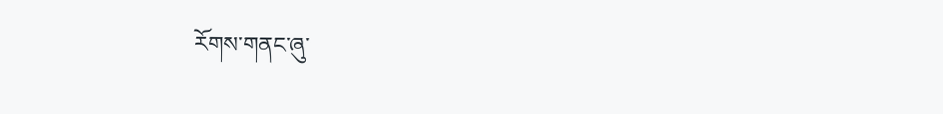རོགས་གནང་ཞུ་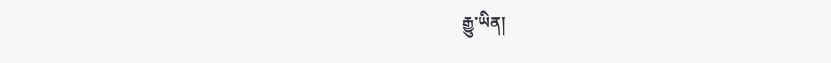རྒྱུ་ཡིན།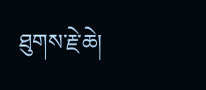ཐུགས་རྗེ་ཆེ།